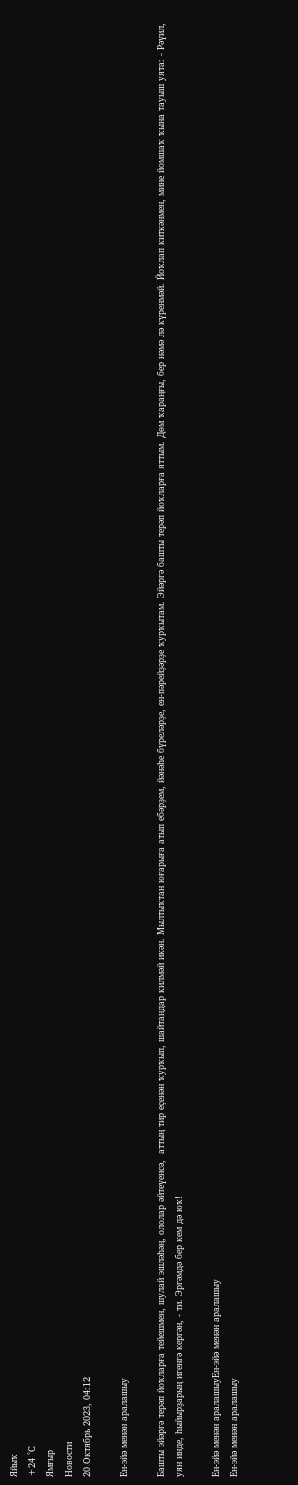Яйыҡ
+24 °С
Ямғыр
Новости
20 Октябрь 2023, 04:12

Ен-эйә менән аралашыу

Башты эйәргә терәп йоҡларға тейешмен, шулай эшләһәң, ололар әйтеүенсә,  аттың тир еҫенән ҡурҡып, шайтандар килмәй икән. Мылтыҡтан юғарыға атып ебәрҙем, йәнәһе бүреләрҙе, ен-пәрейҙәрҙе ҡурҡытам. Эйәргә башты терәп йоҡларға яттым. Дөм ҡараңғы, бер нәмә лә күренмәй. Йоҡлап киткәнмен, мине йомшаҡ ҡына тауыш уята: - Рәүил, уян инде, һыйырҙарың игенгә кергән, - ти. Эргәмдә бер кем дә юҡ!

Ен-эйә менән аралашыуЕн-эйә менән аралашыу
Ен-эйә менән аралашыу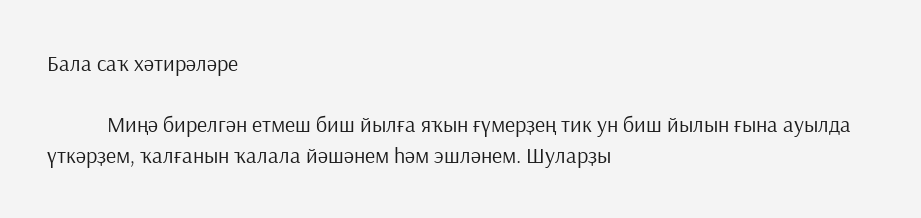Бала саҡ хәтирәләре

            Миңә бирелгән етмеш биш йылға яҡын ғүмерҙең тик ун биш йылын ғына ауылда үткәрҙем, ҡалғанын ҡалала йәшәнем һәм эшләнем. Шуларҙы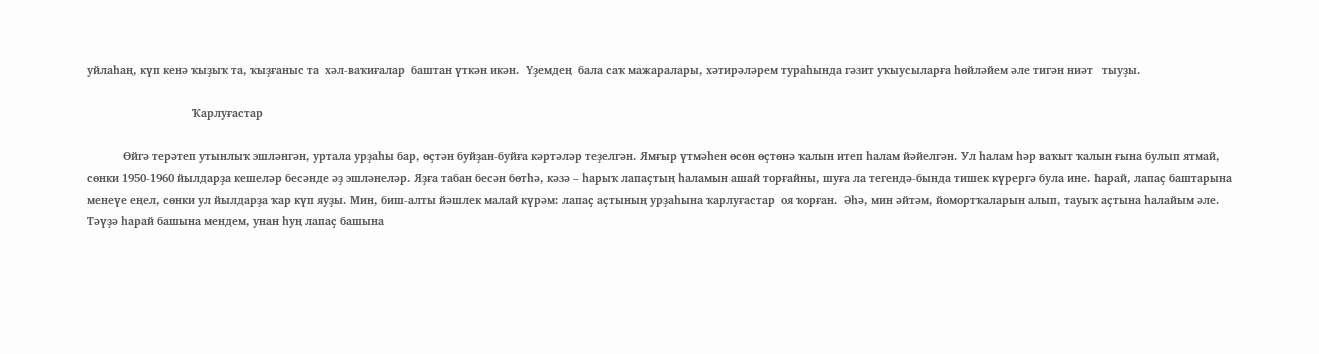уйлаһаң, күп кенә ҡыҙыҡ та, ҡыҙғаныс та  хәл-ваҡиғалар  баштан үткән икән.  Үҙемдең  бала саҡ мажаралары, хәтирәләрем тураһында гәзит уҡыусыларға һөйләйем әле тигән ниәт   тыуҙы.

                                   Ҡарлуғастар

            Өйгә терәтеп утынлыҡ эшләнгән, уртала урҙаһы бар, өҫтән буйҙан-буйға кәртәләр теҙелгән. Ямғыр үтмәһен өсөн өҫтөнә ҡалын итеп һалам йәйелгән. Ул һалам һәр ваҡыт ҡалын ғына булып ятмай, сөнки 1950-1960 йылдарҙа кешеләр бесәнде әҙ эшләнеләр. Яҙға табан бесән бөтһә, кәзә – һарыҡ лапаҫтың һаламын ашай торғайны, шуға ла тегендә-бында тишек күрергә була ине. Һарай, лапаҫ баштарына менеүе еңел, сөнки ул йылдарҙа ҡар күп яуҙы. Мин, биш-алты йәшлек малай күрәм: лапаҫ аҫтының урҙаһына ҡарлуғастар  оя ҡорған.  Әһә, мин әйтәм, йомортҡаларын алып, тауыҡ аҫтына һалайым әле. Тәүҙә һарай башына мендем, унан һуң лапаҫ башына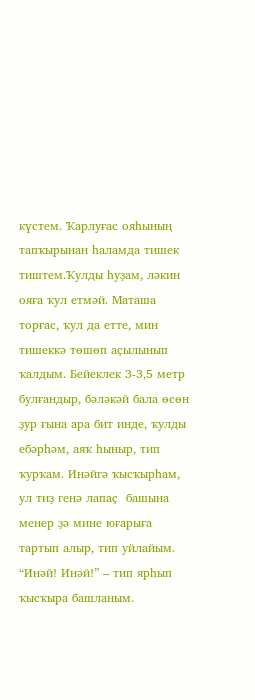күстем. Ҡарлуғас ояһының тапҡырынан һаламда тишек тиштем.Ҡулды һуҙам, ләкин ояға ҡул етмәй. Маташа торғас, ҡул да етте, мин тишеккә төшөп аҫылынып ҡалдым. Бейеклек 3-3,5 метр булғандыр, бәләкәй бала өсөн ҙур ғына ара бит инде, ҡулды ебәрһәм, аяҡ һыныр, тип ҡурҡам. Инәйгә ҡысҡырһам, ул тиҙ генә лапаҫ  башына менер ҙә мине юғарыға тартып алыр, тип уйлайым. “Инәй! Инәй!” – тип ярһып ҡысҡыра башланым.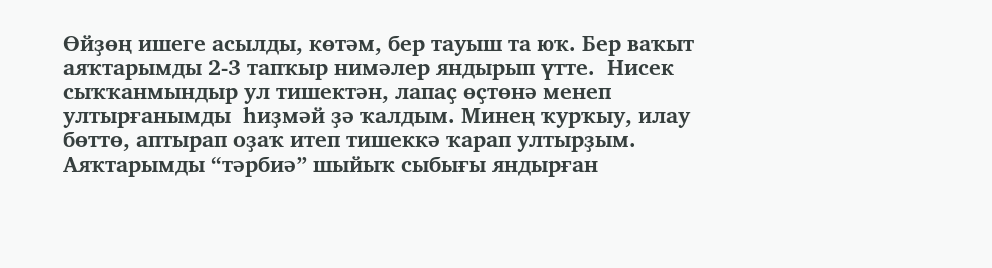Өйҙөң ишеге асылды, көтәм, бер тауыш та юҡ. Бер ваҡыт аяҡтарымды 2-3 тапҡыр нимәлер яндырып үтте.  Нисек сыҡҡанмындыр ул тишектән, лапаҫ өҫтөнә менеп ултырғанымды  һиҙмәй ҙә ҡалдым. Минең ҡурҡыу, илау бөттө, аптырап оҙаҡ итеп тишеккә ҡарап ултырҙым. Аяҡтарымды “тәрбиә” шыйыҡ сыбығы яндырған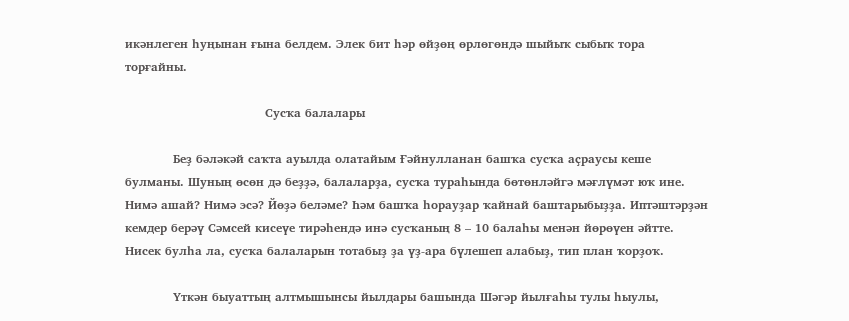икәнлеген һуңынан ғына белдем. Элек бит һәр өйҙөң өрлөгөндә шыйыҡ сыбыҡ тора торғайны.

                                   Сусҡа балалары

            Беҙ бәләкәй саҡта ауылда олатайым Ғәйнулланан башҡа сусҡа аҫраусы кеше булманы. Шуның өсөн дә беҙҙә, балаларҙа, сусҡа тураһында бөтөнләйгә мәғлүмәт юҡ ине.  Нимә ашай? Нимә эсә? Йөҙә беләме? Һәм башҡа һорауҙар ҡайнай баштарыбыҙҙа. Иптәштәрҙән кемдер берәү Сәмсей кисеүе тирәһендә инә сусҡаның 8 – 10 балаһы менән йөрөүен әйтте. Нисек булһа ла, сусҡа балаларын тотабыҙ ҙа үҙ-ара бүлешеп алабыҙ, тип план ҡорҙоҡ.

            Үткән быуаттың алтмышынсы йылдары башында Шәгәр йылғаһы тулы һыулы,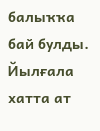балыҡҡа бай булды. Йылғала хатта ат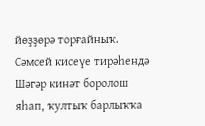йөҙҙөрә торғайныҡ. Сәмсей кисеүе тирәһендә Шәгәр кинәт боролош яһап, ҡултыҡ барлыҡҡа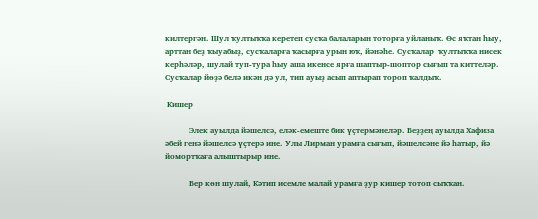килтергән. Шул ҡултыҡҡа керетеп сусҡа балаларын тоторға уйланыҡ. Өс яҡтан һыу, арттан беҙ ҡыуабыҙ, сусҡаларға ҡасырға урын юҡ, йәнәһе. Сусҡалар  ҡултыҡҡа нисек керһәләр, шулай туп-тура һыу аша икенсе ярға шаптыр-шоптор сығып та киттеләр. Сусҡалар йөҙә белә икән дә ул, тип ауыҙ асып аптырап тороп ҡалдыҡ.

 Кишер

            Элек ауылда йәшелсә, еләк-емеште бик үҫтермәнеләр. Беҙҙең ауылда Хафиза әбей генә йәшелсә үҫтерә ине. Улы Лирман урамға сығып, йәшелсәне йә һатыр, йә йомортҡаға алыштырыр ине.

            Бер көн шулай, Кәтип исемле малай урамға ҙур кишер тотоп сыҡҡан.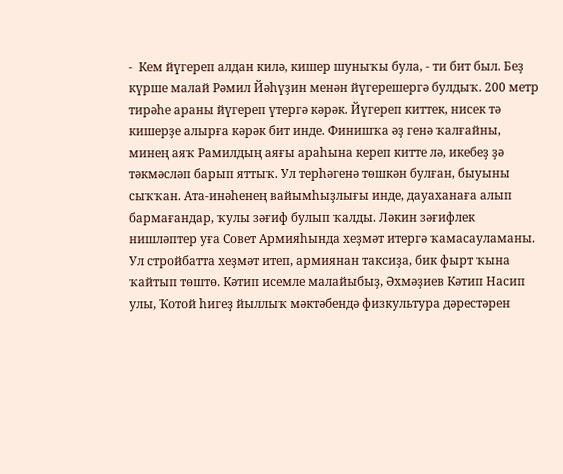-  Кем йүгереп алдан килә, кишер шуныҡы була, - ти бит был. Беҙ күрше малай Рәмил Йәһүҙин менән йүгерешергә булдыҡ. 200 метр тирәһе араны йүгереп үтергә кәрәк. Йүгереп киттек, нисек тә кишерҙе алырға кәрәк бит инде. Финишҡа әҙ генә ҡалғайны, минең аяҡ Рамилдың аяғы араһына кереп китте лә, икебеҙ ҙә тәкмәсләп барып яттыҡ. Ул терһәгенә төшкән булған, быуыны сыҡҡан. Ата-инәһенең вайымһыҙлығы инде, дауаханаға алып бармағандар, ҡулы зәғиф булып ҡалды. Ләкин зәғифлек нишләптер уға Совет Армияһында хеҙмәт итергә ҡамасауламаны. Ул стройбатта хеҙмәт итеп, армиянан таксиҙа, бик фырт ҡына  ҡайтып төштө. Кәтип исемле малайыбыҙ, Әхмәҙиев Кәтип Насип улы, Ҡотой һигеҙ йыллыҡ мәктәбендә физкультура дәрестәрен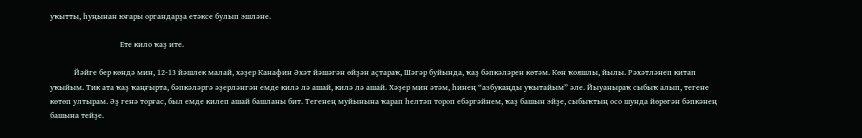уҡытты, һуңынан юғары органдарҙа етәксе булып эшләне.

                                   Ете кило ҡаҙ ите.

            Йәйге бер көндә мин, 12-13 йәшлек малай, хәҙер Канафин Әхәт йәшәгән өйҙән аҫтараҡ, Шәгәр буйында, ҡаҙ бәпкәләрен көтәм. Көн ҡояшлы, йылы. Рәхәтләнеп китап уҡыйым. Тик ата ҡаҙ ҡаңғырта, бәпкәләргә әҙерләнгән емде килә лә ашай, килә лә ашай. Хәҙер мин әтәм, һинең “азбукаңды уҡытайым” әле. Йыуаныраҡ сыбыҡ алып, тегене көтөп ултырам. Әҙ генә торғас, был емде килеп ашай башланы бит. Тегенең муйынына ҡарап һелтәп тороп ебәргәйнем, ҡаҙ башын эйҙе, сыбыҡтың осо шунда йөрөгән бәпкәнең башына тейҙе.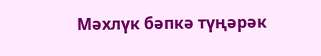Мәхлүк бәпкә түңәрәк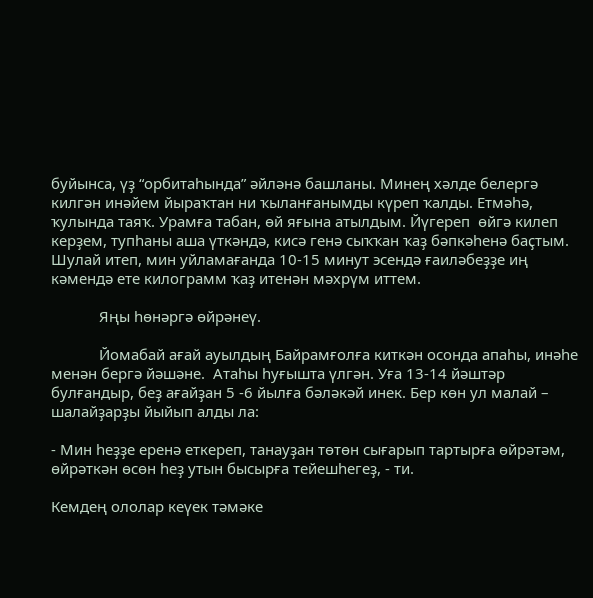буйынса, үҙ “орбитаһында” әйләнә башланы. Минең хәлде белергә килгән инәйем йыраҡтан ни ҡыланғанымды күреп ҡалды. Етмәһә, ҡулында таяҡ. Урамға табан, өй яғына атылдым. Йүгереп  өйгә килеп керҙем, тупһаны аша үткәндә, кисә генә сыҡҡан ҡаҙ бәпкәһенә баҫтым. Шулай итеп, мин уйламағанда 10-15 минут эсендә ғаиләбеҙҙе иң кәмендә ете килограмм ҡаҙ итенән мәхрүм иттем.

            Яңы һөнәргә өйрәнеү.

            Йомабай ағай ауылдың Байрамғолға киткән осонда апаһы, инәһе менән бергә йәшәне.  Атаһы һуғышта үлгән. Уға 13-14 йәштәр булғандыр, беҙ ағайҙан 5 -6 йылға бәләкәй инек. Бер көн ул малай – шалайҙарҙы йыйып алды ла:

- Мин һеҙҙе еренә еткереп, танауҙан төтөн сығарып тартырға өйрәтәм, өйрәткән өсөн һеҙ утын бысырға тейешһегеҙ, - ти.

Кемдең ололар кеүек тәмәке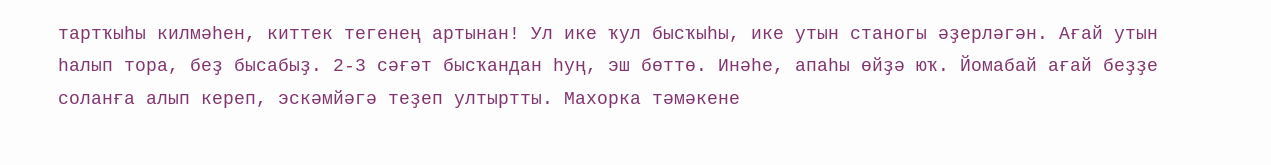тартҡыһы килмәһен, киттек тегенең артынан! Ул ике ҡул бысҡыһы, ике утын станогы әҙерләгән. Ағай утын һалып тора, беҙ бысабыҙ. 2-3 сәғәт бысҡандан һуң, эш бөттө. Инәһе, апаһы өйҙә юҡ. Йомабай ағай беҙҙе соланға алып кереп, эскәмйәгә теҙеп ултыртты. Махорка тәмәкене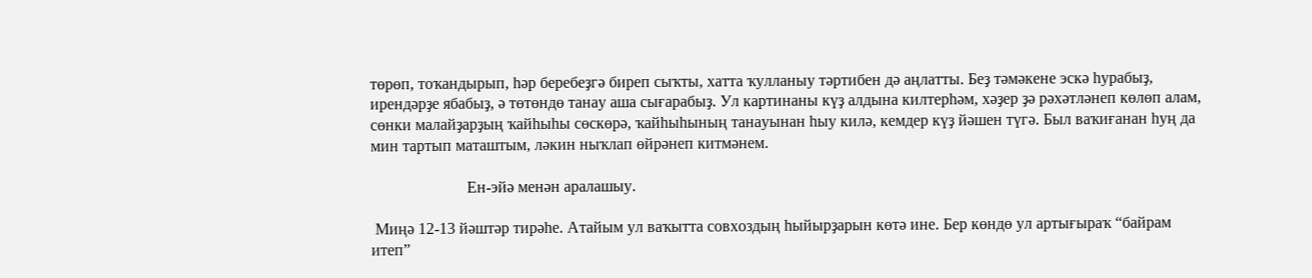төрөп, тоҡандырып, һәр беребеҙгә биреп сыҡты, хатта ҡулланыу тәртибен дә аңлатты. Беҙ тәмәкене эскә һурабыҙ, ирендәрҙе ябабыҙ, ә төтөндө танау аша сығарабыҙ. Ул картинаны күҙ алдына килтерһәм, хәҙер ҙә рәхәтләнеп көлөп алам, сөнки малайҙарҙың ҡайһыһы сөскөрә, ҡайһыһының танауынан һыу килә, кемдер күҙ йәшен түгә. Был ваҡиғанан һуң да мин тартып маташтым, ләкин ныҡлап өйрәнеп китмәнем.

                        Ен-эйә менән аралашыу.

 Миңә 12-13 йәштәр тирәһе. Атайым ул ваҡытта совхоздың һыйырҙарын көтә ине. Бер көндө ул артығыраҡ “байрам итеп”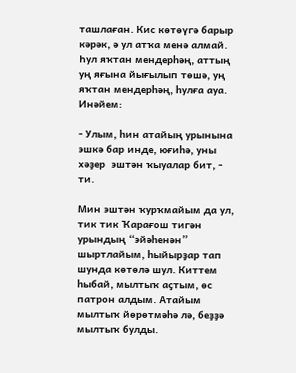ташлаған. Кис көтөүгә барыр кәрәк, ә ул атҡа менә алмай. Һул яҡтан мендерһәң, аттың уң яғына йығылып төшә, уң яҡтан мендерһәң, һулға ауа. Инәйем:

- Улым, һин атайың урынына эшкә бар инде, юғиһә, уны хәҙер  эштән ҡыуалар бит, - ти.

Мин эштән ҡурҡмайым да ул, тик тик Ҡарағош тигән урындың “эйәһенән”  шыртлайым, һыйырҙар тап шунда көтөлә шул. Киттем һыбай, мылтыҡ аҫтым, өс патрон алдым. Атайым мылтыҡ йөрөтмәһә лә, беҙҙә мылтыҡ булды.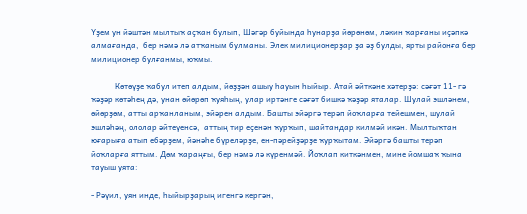Үҙем ун йәштән мылтыҡ аҫҡан булып, Шәгәр буйында һунарҙа йөрөнөм, ләкин ҡарғаны иҫәпкә алмағанда,  бер нәмә лә атҡаным булманы. Элек милиционерҙар ҙа әҙ булды, ярты районға бер милиционер булғанмы, юҡмы.

            Көтөүҙе ҡабул итеп алдым, йөҙҙән ашыу һауын һыйыр. Атай әйткәне хәтерҙә: сәғәт 11- гә ҡәҙәр көтәһең дә, унан өйөрөп ҡуяһың, улар иртәнге сәғәт бишкә ҡәҙәр яталар. Шулай эшләнем, өйөрҙөм, атты арҡанланым, эйәрен алдым. Башты эйәргә терәп йоҡларға тейешмен, шулай эшләһәң, ололар әйтеүенсә,  аттың тир еҫенән ҡурҡып, шайтандар килмәй икән. Мылтыҡтан юғарыға атып ебәрҙем, йәнәһе бүреләрҙе, ен-пәрейҙәрҙе ҡурҡытам. Эйәргә башты терәп йоҡларға яттым. Дөм ҡараңғы, бер нәмә лә күренмәй. Йоҡлап киткәнмен, мине йомшаҡ ҡына тауыш уята:

- Рәүил, уян инде, һыйырҙарың игенгә кергән,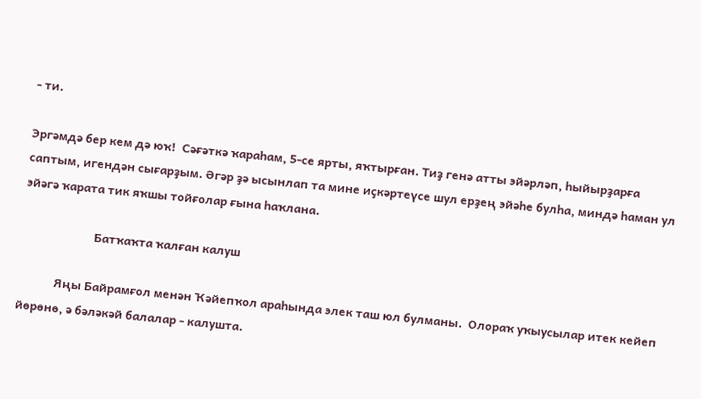- ти.

Эргәмдә бер кем дә юҡ!  Сәғәткә ҡараһам, 5-се ярты, яҡтырған. Тиҙ генә атты эйәрләп, һыйырҙарға саптым, игендән сығарҙым. Әгәр ҙә ысынлап та мине иҫкәртеүсе шул ерҙең эйәһе булһа, миндә һаман ул эйәгә ҡарата тик яҡшы тойғолар ғына һаҡлана.

                        Батҡаҡта ҡалған калуш

            Яңы Байрамғол менән Ҡәйепҡол араһында элек таш юл булманы.  Олораҡ уҡыусылар итек кейеп йөрөнө, ә бәләкәй балалар - калушта.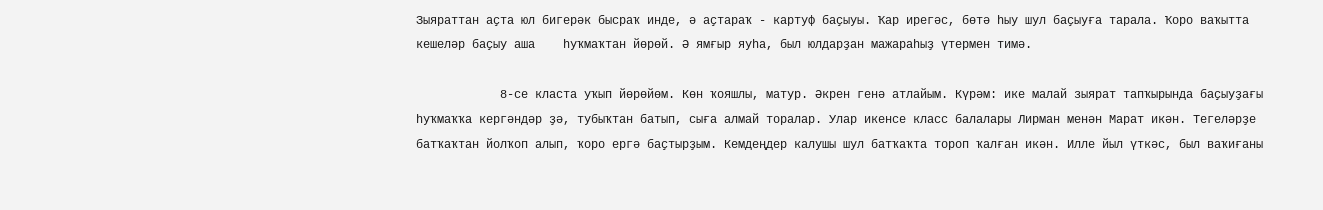Зыяраттан аҫта юл бигерәк бысраҡ инде, ә аҫтараҡ - картуф баҫыуы. Ҡар ирегәс, бөтә һыу шул баҫыуға тарала. Ҡоро ваҡытта  кешеләр баҫыу аша    һуҡмаҡтан йөрөй. Ә ямғыр яуһа, был юлдарҙан мажараһыҙ үтермен тимә.

            8-се класта уҡып йөрөйөм. Көн ҡояшлы, матур. Әкрен генә атлайым. Күрәм: ике малай зыярат тапҡырында баҫыуҙағы һуҡмаҡҡа кергәндәр ҙә, тубыҡтан батып, сыға алмай торалар. Улар икенсе класс балалары Лирман менән Марат икән. Тегеләрҙе батҡаҡтан йолҡоп алып, ҡоро ергә баҫтырҙым. Кемдеңдер калушы шул батҡаҡта тороп ҡалған икән. Илле йыл үткәс, был ваҡиғаны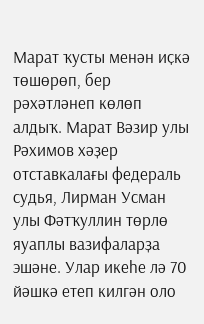Марат ҡусты менән иҫкә төшөрөп, бер рәхәтләнеп көлөп алдыҡ. Марат Вәзир улы Рәхимов хәҙер отставкалағы федераль судья, Лирман Усман улы Фәтҡуллин төрлө яуаплы вазифаларҙа эшәне. Улар икеһе лә 70 йәшкә етеп килгән оло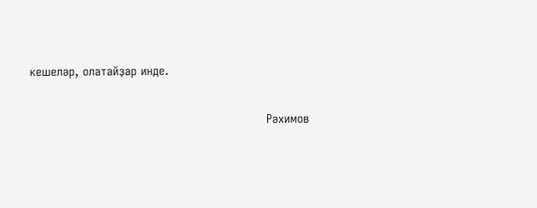кешеләр, олатайҙар инде.

                                                           Рәхимов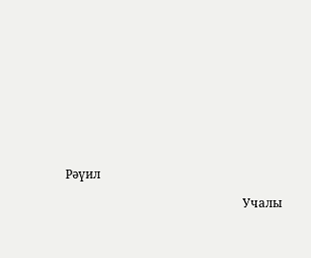Рәүил

                                                           Учалы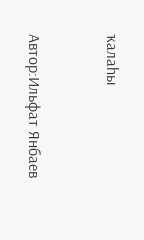ҡалаһы



Автор:Ильфат Янбаев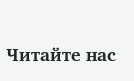Читайте нас